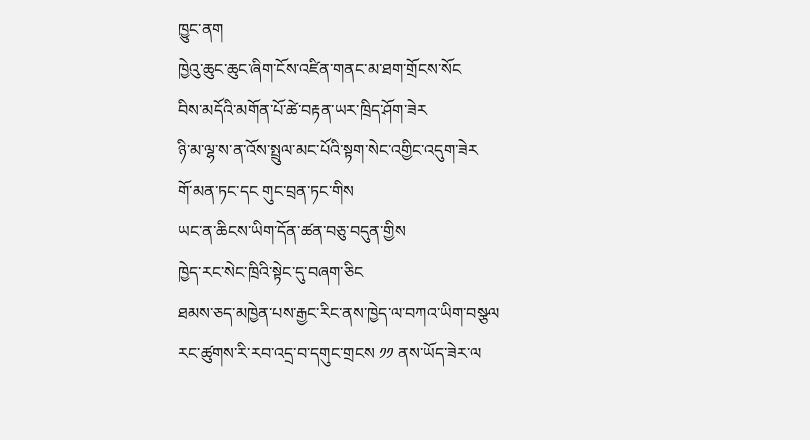ཁྱུང་ནག
ཁྱེའུ་ཆུང་ཆུང་ཞིག་ངོས་འཛིན་གནང་མ་ཐག་གྲོངས་སོང
བིས་མདོའི་མགོན་པོ་ཚེ་བརྟན་ཡར་ཁྲིད་ཤོག་ཟེར
ཉི་མ་ལྷ་ས་ན་འོས་སྤྲུལ་མང་པོའི་སྟག་སེང་འགྱིང་འདུག་ཟེར
གོ་མན་ཏང་དང གུང་བྲན་ཏང་གིས
ཡང་ན་ཆིངས་ཡིག་དོན་ཚན་བཅུ་བདུན་གྱིས
ཁྱེད་རང་སེང་ཁྲིའི་སྟེང་དུ་བཞག་ཅིང
ཐམས་ཅད་མཁྱེན་པས་རྒྱང་རིང་ནས་ཁྱེད་ལ་བཀའ་ཡིག་བསྩལ
རང་ཚུགས་རི་རབ་འདྲ་བ་དགུང་གྲངས ༡༡ ནས་ཡོད་ཟེར་ལ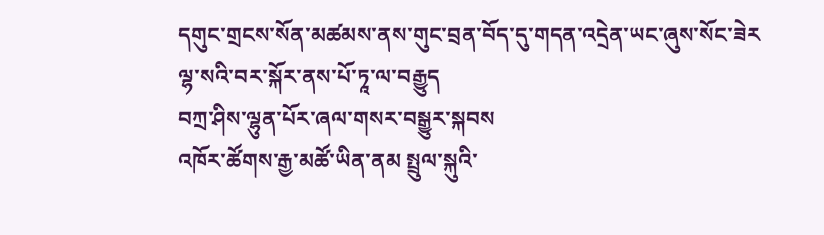དགུང་གྲངས་སོན་མཚམས་ནས་གུང་བྲན་བོད་དུ་གདན་འདྲེན་ཡང་ཞུས་སོང་ཟེར
ལྷ་སའི་བར་སྐོར་ནས་པོ་ཏཱ་ལ་བརྒྱུད
བཀྲ་ཤིས་ལྷུན་པོར་ཞལ་གསར་བསྒྱུར་སྐབས
འཁོར་ཚོགས་རྒྱ་མཚོ་ཡིན་ནམ སྤྲུལ་སྐུའི་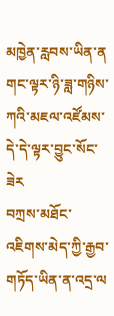མཁྱེན་རླབས་ཡིན་ན
གང་ལྟར་ཉི་ཟླ་གཉིས་ཀའི་མཇལ་འཛོམས་དེ་དེ་ལྟར་བྱུང་སོང་ཟེར
བཀྲས་མཐོང་འཇིགས་མེད་ཀྱི་རྒྱབ་གཏོད་ཡིན་ན་འདྲ་ལ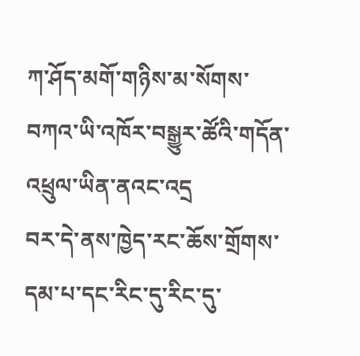ཀ་ཤོད་མགོ་གཉིས་མ་སོགས་བཀའ་ཡི་འཁོར་བསྒྱུར་ཚོའི་གདོན་འཕྲུལ་ཡིན་ནའང་འདྲ
བར་དེ་ནས་ཁྱེད་རང་ཆོས་གྲོགས་དམ་པ་དང་རིང་དུ་རིང་དུ་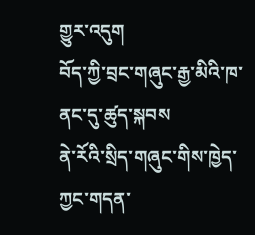གྱུར་འདུག
བོད་ཀྱི་བྲང་གཞུང་རྒྱ་མིའི་ཁ་ནང་དུ་ཚུད་སྐབས
ནེ་རོའི་སྲིད་གཞུང་གིས་ཁྱེད་ཀྱང་གདན་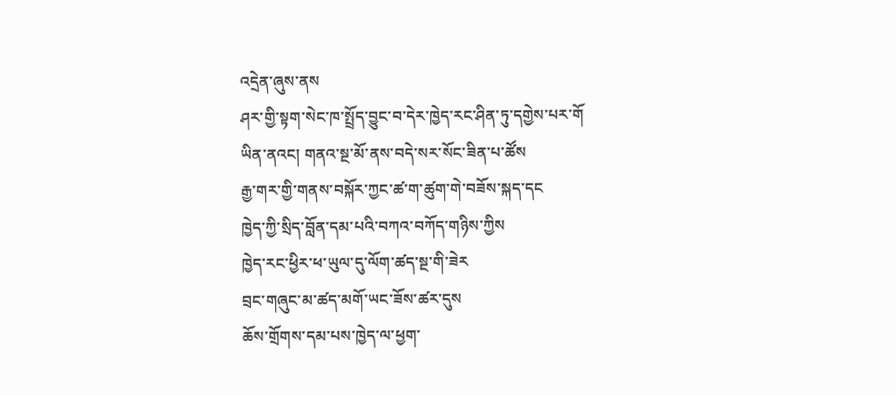འདྲེན་ཞུས་ནས
ཤར་གྱི་སྟག་སེང་ཁ་སྤྲོད་བྱུང་བ་དེར་ཁྱེད་རང་ཤིན་ཏུ་དགྱེས་པར་གོ
ཡིན་ནའང། གནའ་སྔ་མོ་ནས་བདེ་སར་སོང་ཟིན་པ་ཚོས
རྒྱ་གར་གྱི་གནས་བསྐོར་ཀྱང་ཚ་ག་ཚུག་གེ་བཟོས་སྐད་དང
ཁྱེད་ཀྱི་སྲིད་བློན་དམ་པའི་བཀའ་བཀོད་གཉིས་ཀྱིས
ཁྱེད་རང་ཕྱིར་ཕ་ཡུལ་དུ་ལོག་ཚད་སྔ་གི་ཟེར
བྲང་གཞུང་མ་ཚད་མགོ་ཡང་ཟོས་ཚར་དུས
ཆོས་གྲོགས་དམ་པས་ཁྱེད་ལ་ཕྱག་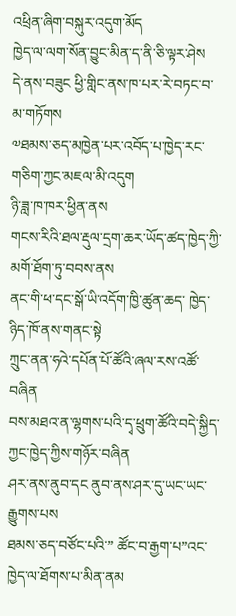འཕྲིན་ཞིག་བསྐུར་འདུག་མོད
ཁྱེད་ལ་ལག་སོན་བྱུང་མིན་ད་ནི་ཅི་ལྟར་ཤེས
དེ་ནས་བཟུང ཕྱི་གླིང་ནས་ཁ་པར་རེ་བཏང་བ་མ་གཏོགས
༧ཐམས་ཅད་མཁྱེན་པར་འབོད་པ་ཁྱེད་རང་གཅིག་ཀྱང་མཇལ་མི་འདུག
ཉི་ཟླ་ཁ་ཁར་ཕྱིན་ནས
གངས་རིའི་ཐལ་རྡུལ་དྲག་ཆར་ཡོད་ཚད་ཁྱེད་ཀྱི་མགོ་ཐོག་ཏུ་བབས་ནས
ནང་གི་ཕ་དང་སྒོ་ཡི་འདོག་ཁྱི་ཚུན་ཆད་ ཁྱེད་ཉིད་ཁོ་ནས་གནང་སྟེ
ཀྲུང་ནན་ཧའེ་དཔོན་པོ་ཚོའི་ཞལ་རས་འཚོ་བཞིན
བས་མཐའ་ན་ལྷགས་པའི་དྭ་ཕྲུག་ཚོའི་བདེ་སྐྱིད་ཀྱང་ཁྱེད་ཀྱིས་གཉོར་བཞིན
ཤར་ནས་ནུབ་དང ནུབ་ནས་ཤར་དུ་ཡང་ཡང་རྒྱུགས་པས
ཐམས་ཅད་བཙོང་པའི་” ཚོང་བ་རྒྱག་པ”འང་ཁྱེད་ལ་ཐོགས་པ་མིན་ནམ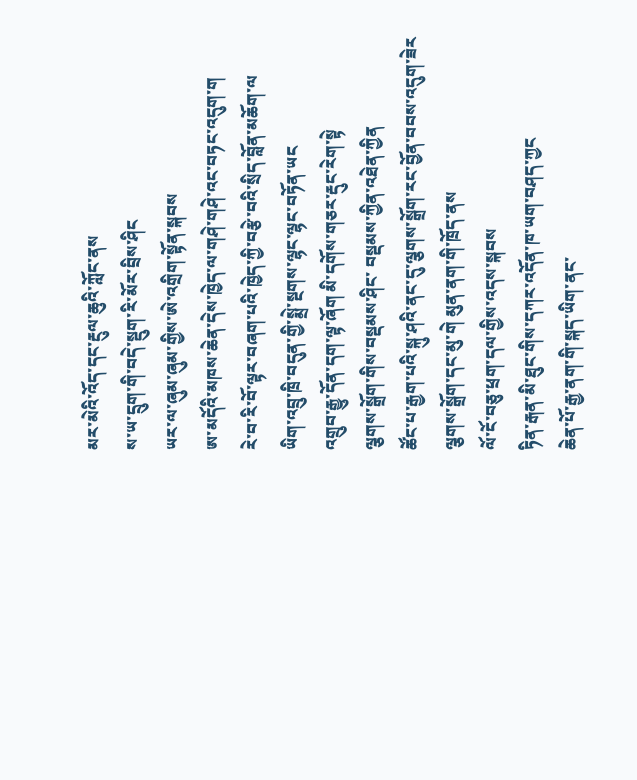མར་མེའི་འོད་དང་རྔུལ་ཆུའི་ཀློང་ནས
ས་ཡ་དྲུག་གི་བདེ་སྡུག་རི་མོར་བྲིས་ཤིང
ཡར་ལ་ཞུམ་ཞུམ་གྱིས་ཨེ་འགྲིག་སྟོན་སྐབས
ཨ་མདོའི་མཁས་ཆེན་དེས་ཁྱེད་ལ་གཤེ་གཤེ་འང་བཏང་འདུག་ག
རེ་བ་རི་བོ་ལྟར་བཞག་པའི་ཁྱེད་ཀྱི་བརྩེ་བའི་སྲིད་བློན་མཆོག་ལ
ཡིག་འབྲུ་ཁྲི་བདུན་གྱི་སྨྲེ་སྔགས་ལྷང་ལྷང་བཏོན་ཡང
འགྲུབ་རྒྱུ་དོན་དག་ལྟ་ཞོག མི་དགོས་གཅར་རྡུང་རེག་སྟེ
ལྕགས་སྒྲོག་གིས་བསྡམས་ཤིང་ བསྡམས་ཀྱིན་འཐེན་ཀྱིན
ཚོང་པ་རྒྱག་པའི་སྐུ་ཤའི་ནང་དུ་ལྕགས་སྒྲོག་རང་བྱོན་བབས་འདུག་ཟེར
ལྕགས་སྒྲོག་དང་མུ་གེ མུན་ནག་གི་ཁྲོད་ནས
ལོ་ངོ་བཅུ་ཕྲག་དལ་གྱིས་འདས་སྐབས
ཏིན་རྒན་མི་ཐུང་གིས་དཀར་འདོན་ཁ་ཡག་བཤད་ཀྱང
ཆེན་པོ་རྒྱ་ནག་གི་སྐད་ཡིག་ནང་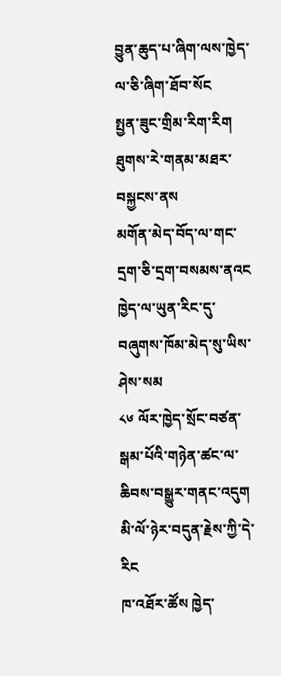བྱུན་ཆུད་པ་ཞིག་ལས་ཁྱེད་ལ་ཅི་ཞིག་ཐོབ་སོང
སྤྱན་ཟུང་གྲིམ་རིག་རིག ཐུགས་རེ་གནམ་མཐར་བསྐྱངས་ནས
མགོན་མེད་བོད་ལ་གང་དྲག་ཅི་དྲག་བསམས་ནའང
ཁྱེད་ལ་ཡུན་རིང་དུ་བཞུགས་ཁོམ་མེད་སུ་ཡིས་ཤེས་སམ
༨༦ ལོར་ཁྱེད་སྲོང་བཙན་སྒམ་པོའི་གཉེན་ཚང་ལ་ཆིབས་བསྒྱུར་གནང་འདུག
མི་ལོ་ཉེར་བདུན་རྗེས་ཀྱི་དེ་རིང
ཁ་འཐོར་ཚོས ཁྱེད་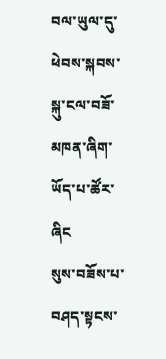བལ་ཡུལ་དུ་ཕེབས་སྐབས་སྐུ་ངལ་བཟོ་མཁན་ཞིག་ཡོད་པ་ཚོར་ཞིང
སུས་བཟོས་པ་བཤད་སྟངས་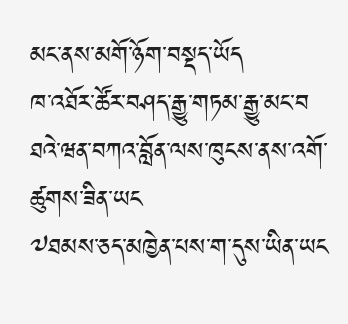མང་ནས་མགོ་ཉོག་བསྡད་ཡོད
ཁ་འཐོར་ཚོར་བཤད་རྒྱུ་གཏམ་རྒྱུ་མང་བ
ཐའེ་ཝན་བཀའ་བློན་ལས་ཁུངས་ནས་འགོ་ཚུགས་ཟིན་ཡང
༧ཐམས་ཅད་མཁྱེན་པས་ག་དུས་ཡིན་ཡང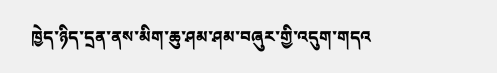ཁྱེད་ཉིད་དྲན་ནས་མིག་ཆུ་ཤམ་ཤམ་བཞུར་གྱི་འདུག་གདའ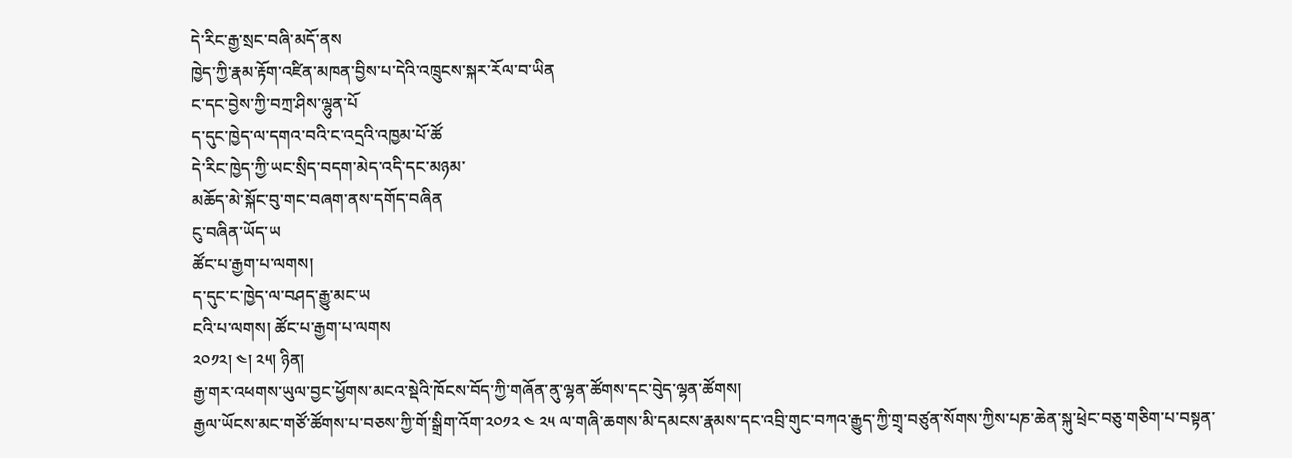དེ་རིང་རྒྱ་སྲང་བཞི་མདོ་ནས
ཁྱེད་ཀྱི་རྣམ་རྟོག་འཛིན་མཁན་བྱིས་པ་དེའི་འཁྲུངས་སྐར་རོལ་བ་ཡིན
ང་དང་བྱེས་ཀྱི་བཀྲ་ཤིས་ལྷུན་པོ
ད་དུང་ཁྱེད་ལ་དགའ་བའི་ང་འདྲའི་འཁྱམ་པོ་ཚོ
དེ་རིང་ཁྱེད་ཀྱི་ཡང་སྲིད་བདག་མེད་འདི་དང་མཉམ་
མཆོད་མེ་སྐོང་བུ་གང་བཞག་ནས་དགོད་བཞིན
ངུ་བཞིན་ཡོད་ཡ
ཚོང་པ་རྒྱག་པ་ལགས།
ད་དུང་ང་ཁྱེད་ལ་བཤད་རྒྱུ་མང་ཡ
ངའི་པ་ལགས། ཚོང་པ་རྒྱག་པ་ལགས
༢༠༡༢། ༤། ༢༥། ཉིན།
རྒྱ་གར་འཕགས་ཡུལ་བྱང་ཕྱོགས་མངའ་སྡེའི་ཁོངས་བོད་ཀྱི་གཞོན་ནུ་ལྷན་ཚོགས་དང་བེུད་ལྷན་ཚོགས།
རྒྱལ་ཡོངས་མང་གཙོ་ཚོགས་པ་བཅས་ཀྱི་གོ་སྒྲིག་འོག་༢༠༡༢ ༤ ༢༥ ལ་གཞི་ཆགས་མི་དམངས་རྣམས་དང་འབྲི་གུང་བཀའ་རྒྱུད་ཀྱི་གྲྭ་བཙུན་སོགས་ཀྱིས་པཎ་ཆེན་སྐུ་ཕྲེང་བཅུ་གཅིག་པ་བསྟན་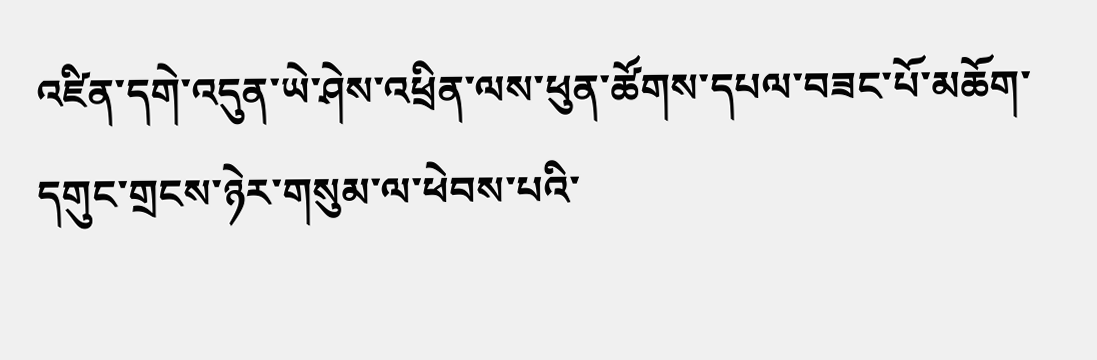འཛིན་དགེ་འདུན་ཡེ་ཤེས་འཕྲིན་ལས་ཕུན་ཚོགས་དཔལ་བཟང་པོ་མཆོག་དགུང་གྲངས་ཉེར་གསུམ་ལ་ཕེབས་པའི་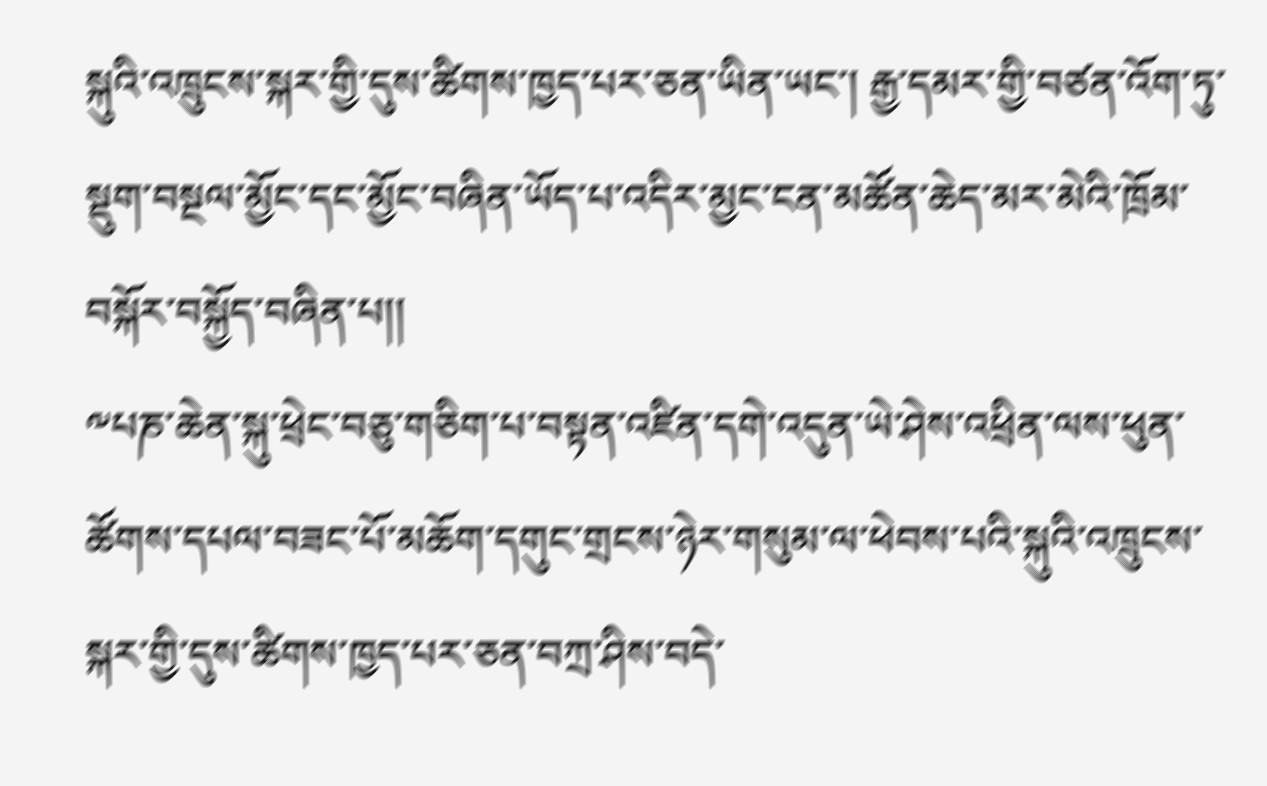སྐུའི་འཁྲུངས་སྐར་གྱི་དུས་ཚིགས་ཁྱད་པར་ཅན་ཡིན་ཡང་། རྒྱ་དམར་གྱི་བཙན་འོག་ཏུ་སྡུག་བསྔལ་མྱོང་དང་མྱོང་བཞིན་ཡོད་པ་འདིར་མྱང་ངན་མཚོན་ཆེད་མར་མེའི་ཁྲོམ་བསྐོར་བསྐྱོད་བཞིན་པ།།
༸པཎ་ཆེན་སྐུ་ཕྲེང་བཅུ་གཅིག་པ་བསྟན་འཛིན་དགེ་འདུན་ཡེ་ཤེས་འཕྲིན་ལས་ཕུན་ཚོགས་དཔལ་བཟང་པོ་མཆོག་དགུང་གྲངས་ཉེར་གསུམ་ལ་ཕེབས་པའི་སྐུའི་འཁྲུངས་སྐར་གྱི་དུས་ཚིགས་ཁྱད་པར་ཅན་བཀྲ་ཤིས་བདེ་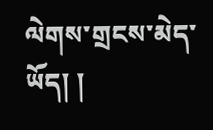ལེགས་གྲངས་མེད་ཡོད། །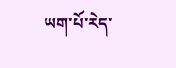ཡག་པོ་རེད་